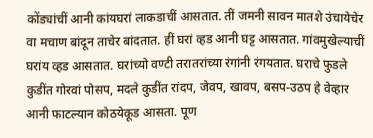कोंड्यांचीं आनी कांयघरां लाकडाचीं आसतात. तीं जमनी सावन मातशे उंचायेचेर वा मचाण बांदून ताचेर बांदतात. हीं घरां व्हड आनी घट्ट आसतात. गांवमुखेल्याचीं घरांय व्हड आसतात. घरांच्यो वण्टी तरातरांच्या रंगांनी रंगयतात. घराचे फुडले कुडींत गोरवां पोसप, मदले कुडींत रांदप, जेवप, खावप, बसप-उठप हे वेव्हार आनी फाटल्यान कोठयेकूड आसता. पूण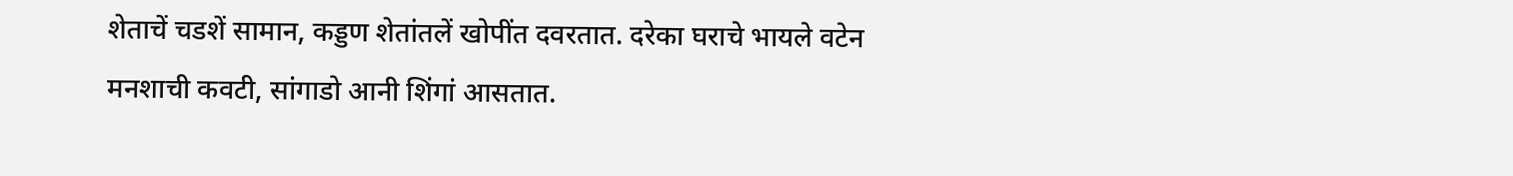शेताचें चडशें सामान, कड्डण शेतांतलें खोपींत दवरतात. दरेका घराचे भायले वटेन मनशाची कवटी, सांगाडो आनी शिंगां आसतात.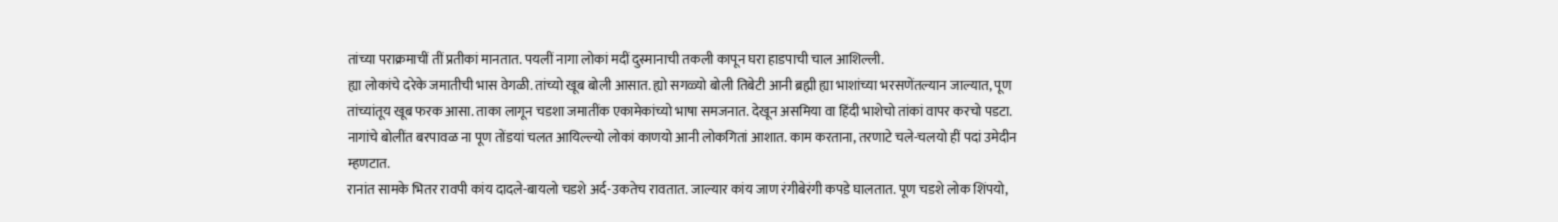तांच्या पराक्रमाचीं तीं प्रतीकां मानतात. पयलीं नागा लोकां मदीं दुस्मानाची तकली कापून घरा हाडपाची चाल आशिल्ली.
ह्या लोकांचे दरेके जमातीची भास वेगळी. तांच्यो खूब बोली आसात. ह्यो सगळ्यो बोली तिबेटी आनी ब्रह्मी ह्या भाशांच्या भरसणेंतल्यान जाल्यात, पूण तांच्यांतूय खूब फरक आसा. ताका लागून चडशा जमातींक एकामेकांच्यो भाषा समजनात. देखून असमिया वा हिंदी भाशेचो तांकां वापर करचो पडटा. नागांचे बोलींत बरपावळ ना पूण तोंडयां चलत आयिल्ल्यो लोकां काणयो आनी लोकगितां आशात. काम करताना, तरणाटे चले-चलयो हीं पदां उमेदीन म्हणटात.
रानांत सामके भितर रावपी कांय दादले-बायलो चडशे अर्द-उकतेच रावतात. जाल्यार कांय जाण रंगीबेरंगी कपडे घालतात. पूण चडशे लोक शिंपयो,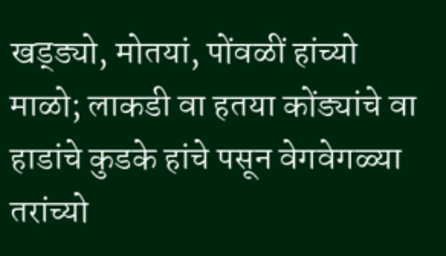खड्ड्यो, मोतयां, पोंवळीं हांच्यो माळो; लाकडी वा हतया कोंड्यांचे वा हाडांचे कुडके हांचे पसून वेगवेगळ्या तरांच्यो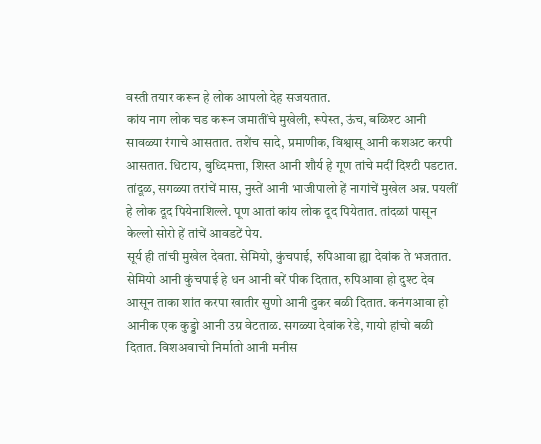वस्ती तयार करून हे लोक आपलो देह सजयतात.
कांय नाग लोक चड करून जमातींचे मुखेली, रूपेस्त, ऊंच, बळिश्ट आनी सावळ्या रंगाचे आसतात. तशेंच सादे, प्रमाणीक, विश्वासू आनी कशअट करपी आसतात. धिटाय, बुध्दिमत्ता, शिस्त आनी शौर्य हे गूण तांचे मदीं दिश्टी पडटात.
तांदूळ, सगळ्या तरांचें मास, नुस्तें आनी भाजीपालो हें नागांचें मुखेल अन्न. पयलीं हे लोक दूद पियेनाशिल्ले. पूण आतां कांय लोक दूद पियेतात. तांदळां पासून केल्लो सोरो हें तांचें आवडटें पेय.
सूर्य ही तांची मुखेल देवता. सेमियो, कुंचपाई, रुपिआवा ह्या देवांक ते भजतात. सेमियो आनी कुंचपाई हे धन आनी बरें पीक दितात, रुपिआवा हो दुश्ट देव आसून ताका शांत करपा खातीर सुणो आनी दुकर बळी दितात. कनंगआवा हो आनीक एक कुड्डो आनी उग्र वेटताळ. सगळ्या देवांक रेडे, गायो हांचो बळी दितात. विशअवाचो निर्मातो आनी मनीस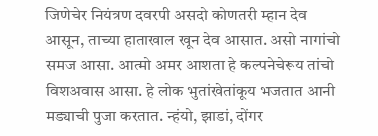जिणेचेर नियंत्रण दवरपी असदो कोणतरी म्हान देव आसून, ताच्या हाताखाल खून देव आसात. असो नागांचो समज आसा. आत्मो अमर आशता हे कल्पनेचेरूय तांचो विशअवास आसा. हे लोक भुतांखेतांकूय भजतात आनी मड्याची पुजा करतात. न्हंयो, झाडां, दोंगर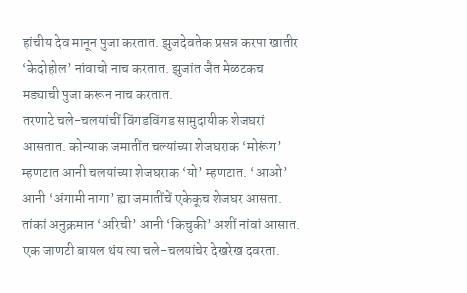हांचीय देव मानून पुजा करतात. झुजदेवतेक प्रसन्न करपा खातीर ‘केदोहोल’ नांवाचो नाच करतात. झुजांत जैत मेळटकच मड्याची पुजा करून नाच करतात.
तरणाटे चले-चलयांचीं विंगडविंगड सामुदायीक शेजघरां आसतात. कोन्याक जमातींत चल्यांच्या शेजघराक ‘मोरूंग’ म्हणटात आनी चलयांच्या शेजघराक ‘यो’ म्हणटात. ‘आओ’ आनी ‘अंगामी नागा’ ह्या जमातींचें एकेकूच शेजघर आसता. तांकां अनुक्रमान ‘अरिची’ आनी ‘किचुकी’ अशीं नांवां आसात. एक जाणटी बायल थंय त्या चले-चलयांचेर देखरेख दवरता.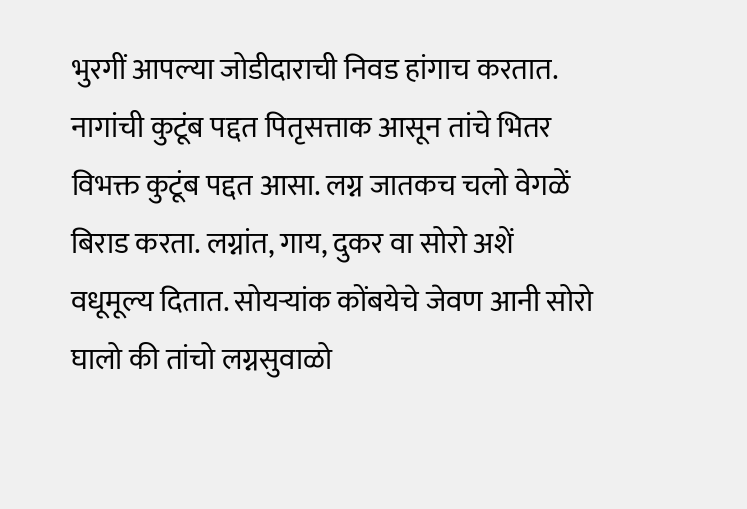भुरगीं आपल्या जोडीदाराची निवड हांगाच करतात. नागांची कुटूंब पद्दत पितृसत्ताक आसून तांचे भितर विभक्त कुटूंब पद्दत आसा. लग्न जातकच चलो वेगळें बिराड करता. लग्नांत, गाय, दुकर वा सोरो अशें वधूमूल्य दितात. सोयऱ्यांक कोंबयेचे जेवण आनी सोरो घालो की तांचो लग्नसुवाळो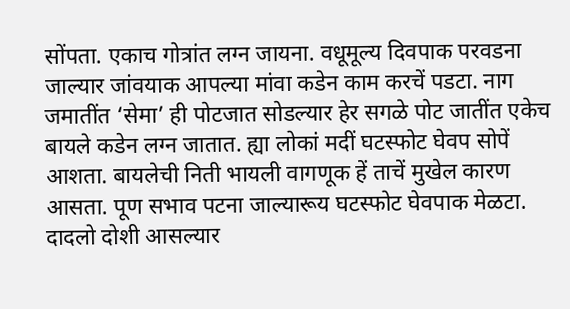सोंपता. एकाच गोत्रांत लग्न जायना. वधूमूल्य दिवपाक परवडना जाल्यार जांवयाक आपल्या मांवा कडेन काम करचें पडटा. नाग जमातींत ‘सेमा’ ही पोटजात सोडल्यार हेर सगळे पोट जातींत एकेच बायले कडेन लग्न जातात. ह्या लोकां मदीं घटस्फोट घेवप सोपें आशता. बायलेची निती भायली वागणूक हें ताचें मुखेल कारण आसता. पूण सभाव पटना जाल्यारूय घटस्फोट घेवपाक मेळटा. दादलो दोशी आसल्यार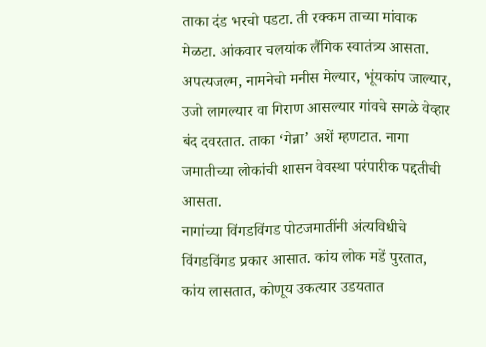ताका दंड भरचो पडटा. ती रक्कम ताच्या मांवाक मेळटा. आंकवार चलयांक लैंगिक स्वातंत्र्य आसता. अपत्यजल्म, नामनेचो मनीस मेल्यार, भूंयकांप जाल्यार, उजो लागल्यार वा गिराण आसल्यार गांवचे सगळे वेव्हार बंद दवरतात. ताका ‘गेन्ना’ अशें म्हणटात. नागा जमातीच्या लोकांची शासन वेवस्था परंपारीक पद्दतीची आसता.
नागांच्या विंगडविंगड पोटजमातींनी अंत्यविधीचे विंगडविंगड प्रकार आसात. कांय लोक मडें पुरतात, कांय लासतात, कोणूय उकत्यार उडयतात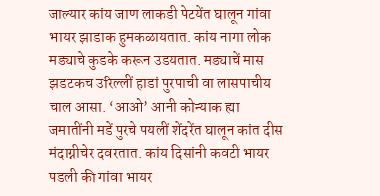जाल्यार कांय जाण लाकडी पेटयेंत घालून गांवा भायर झाडाक हुमकळायतात. कांय नागा लोक मड्याचे कुडके करून उडयतात. मड्याचें मास झडटकच उरिल्लीं हाडां पुरपाची वा लासपाचीय चाल आसा. ‘आओ’ आनी कोन्याक ह्या जमातींनी मडें पुरचे पयलीं शेंदरेंत घालून कांत दीस मंदाग्नीचेर दवरतात. कांय दिसांनी कवटी भायर पडली की गांवा भायर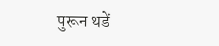पुरून थडें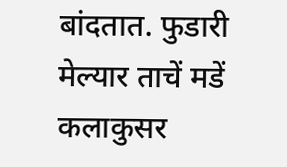बांदतात. फुडारी मेल्यार ताचें मडें कलाकुसर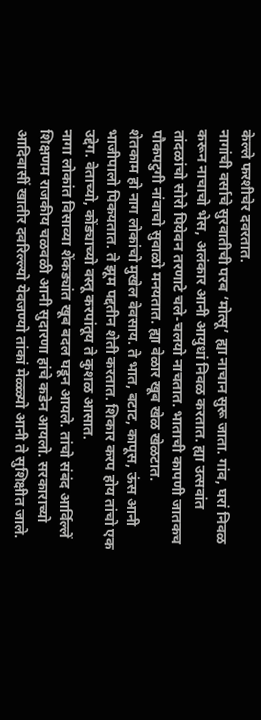केल्ले फरशीचेर दवरतात.
नागांची वर्साचे सुरवातीची परब ‘मोत्सू’ ह्या नाचान सुरू जाता. गांव, घरां निवळ करून नाचाचो भेस, अलंकार आनी आयुधां निवळ करतात. ह्या उत्सवांत तांदळांचो सोरो पियेवन तरणाटे चले-चलयो नाचतात. भाताची कापणी जातकच पौकपटुगी नांवाचो सुवाळो मनयतात. ह्या वेळार खूब खेळ खेळटात.
शेतकाम हो नाग लोकांचो मुखेल वेवसाय. ते भात, बटाट, कापूस, ऊंस आनी भाजीपालो पिकयतात. ते झूम पद्दतीन शेती करतात. शिकार करप होय तांचो एक उद्देग. वेताच्यो, कोंड्याच्यो वस्तू करपांतूय ते कुशळ आसात.
नागा लोकांत विसाव्या शेंकड्यांत खूब बदल घडून आयले. तांचो संबंद आर्विल्लें शिक्षणम राजकीय चळवळी आनी सुदारणा हांचे कडेन आयलो. सरकाराच्यो आदिवासीं खातीर दवरिल्ल्यो येवजण्यो तांकां मेळ्ळ्यो आनी ते सुशिक्षीत जाले.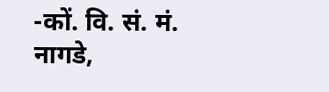-कों. वि. सं. मं.
नागडे,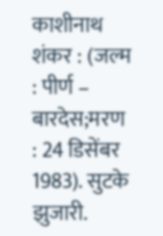काशीनाथ शंकर : (जल्म : पीर्ण – बारदेस;मरण : 24 डिसेंबर 1983). सुटके झुजारी.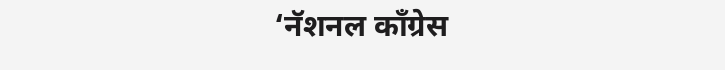‘नॅशनल कॉंग्रेस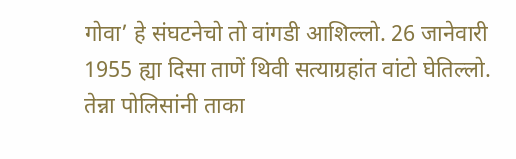गोवा’ हे संघटनेचो तो वांगडी आशिल्लो. 26 जानेवारी 1955 ह्या दिसा ताणें थिवी सत्याग्रहांत वांटो घेतिल्लो. तेन्ना पोलिसांनी ताका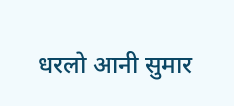धरलो आनी सुमार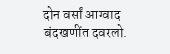दोन वर्सां आग्वाद बंदखणींत दवरलो.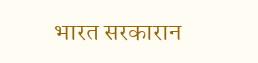भारत सरकारान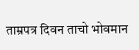ताम्रपत्र दिवन ताचो भोवमान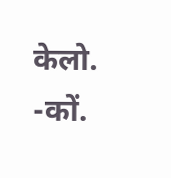केलो.
-कों.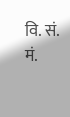वि. सं. मं.